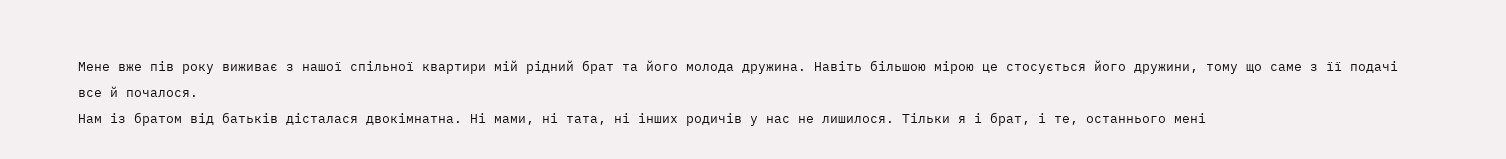Мене вже пів року виживає з нашої спільної квартири мій рідний брат та його молода дружина. Навіть більшою мірою це стосується його дружини, тому що саме з її подачі все й почалося.
Нам із братом від батьків дісталася двокімнатна. Ні мами, ні тата, ні інших родичів у нас не лишилося. Тільки я і брат, і те, останнього мені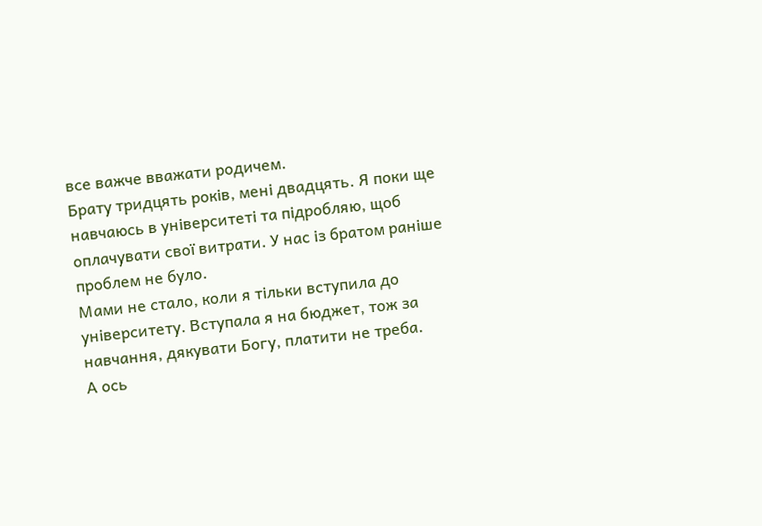все важче вважати родичем.
Брату тридцять років, мені двадцять. Я поки ще навчаюсь в університеті та підробляю, щоб оплачувати свої витрати. У нас із братом раніше проблем не було.
Мами не стало, коли я тільки вступила до університету. Вступала я на бюджет, тож за навчання, дякувати Богу, платити не треба.
А ось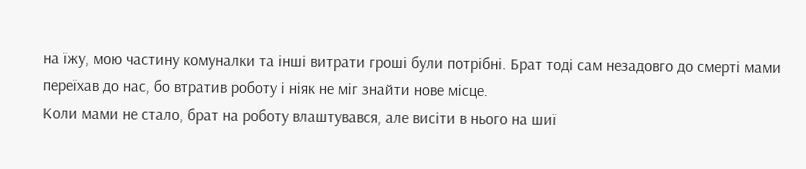на їжу, мою частину комуналки та інші витрати гроші були потрібні. Брат тоді сам незадовго до смерті мами переїхав до нас, бо втратив роботу і ніяк не міг знайти нове місце.
Коли мами не стало, брат на роботу влаштувався, але висіти в нього на шиї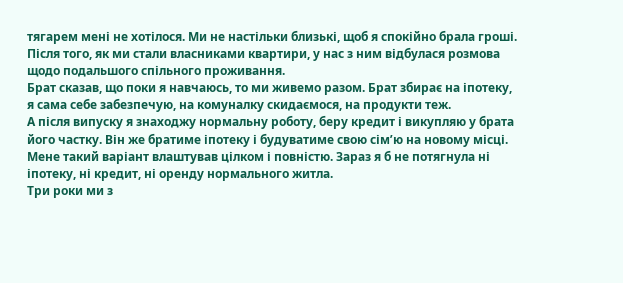тягарем мені не хотілося. Ми не настільки близькі, щоб я спокійно брала гроші.
Після того, як ми стали власниками квартири, у нас з ним відбулася розмова щодо подальшого спільного проживання.
Брат сказав, що поки я навчаюсь, то ми живемо разом. Брат збирає на іпотеку, я сама себе забезпечую, на комуналку скидаємося, на продукти теж.
А після випуску я знаходжу нормальну роботу, беру кредит і викупляю у брата його частку. Він же братиме іпотеку і будуватиме свою сім’ю на новому місці.
Мене такий варіант влаштував цілком і повністю. Зараз я б не потягнула ні іпотеку, ні кредит, ні оренду нормального житла.
Три роки ми з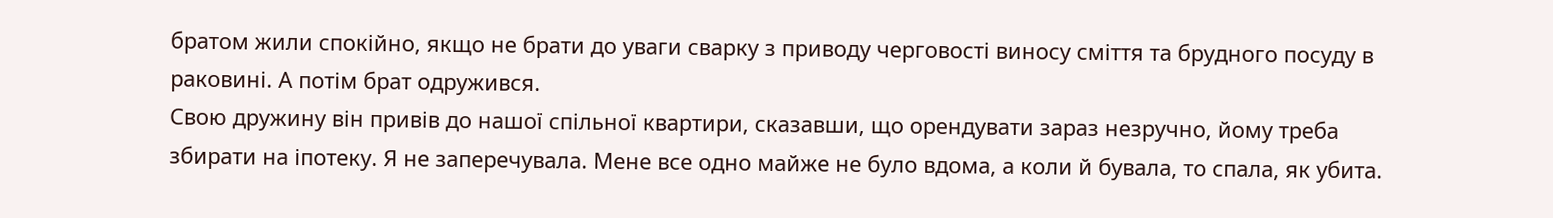братом жили спокійно, якщо не брати до уваги сварку з приводу черговості виносу сміття та брудного посуду в раковині. А потім брат одружився.
Свою дружину він привів до нашої спільної квартири, сказавши, що орендувати зараз незручно, йому треба збирати на іпотеку. Я не заперечувала. Мене все одно майже не було вдома, а коли й бувала, то спала, як убита.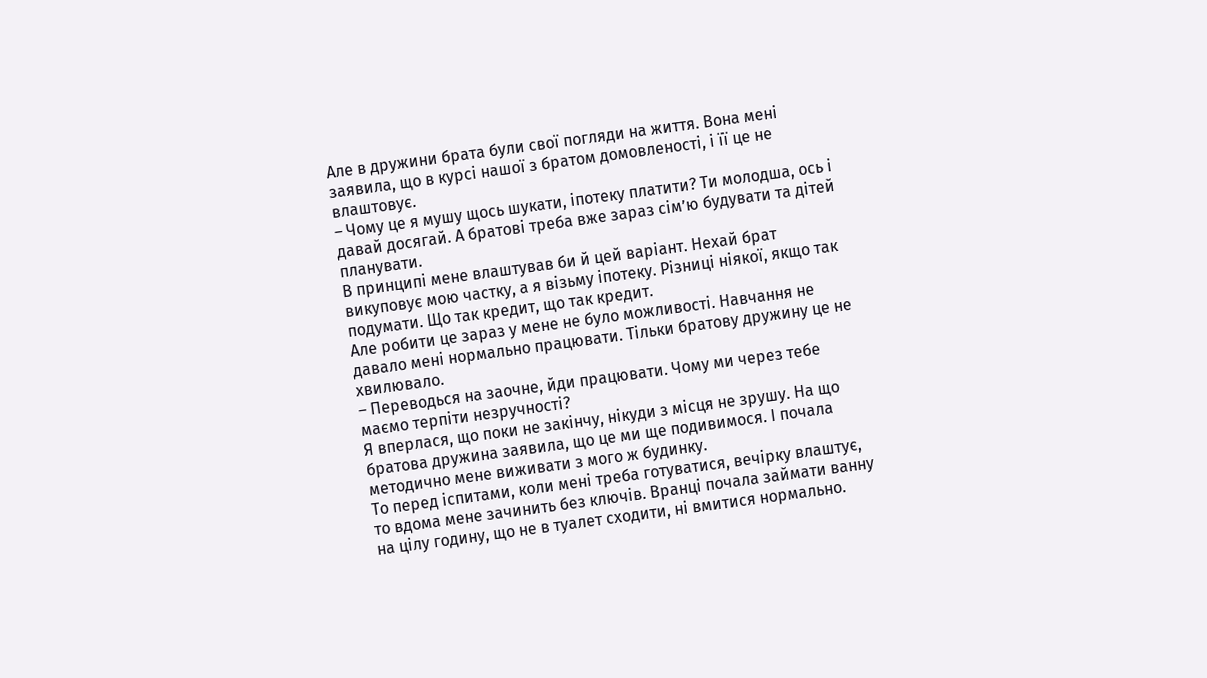Але в дружини брата були свої погляди на життя. Вона мені заявила, що в курсі нашої з братом домовленості, і її це не влаштовує.
– Чому це я мушу щось шукати, іпотеку платити? Ти молодша, ось і давай досягай. А братові треба вже зараз сім’ю будувати та дітей планувати.
В принципі мене влаштував би й цей варіант. Нехай брат викуповує мою частку, а я візьму іпотеку. Різниці ніякої, якщо так подумати. Що так кредит, що так кредит.
Але робити це зараз у мене не було можливості. Навчання не давало мені нормально працювати. Тільки братову дружину це не хвилювало.
– Переводься на заочне, йди працювати. Чому ми через тебе маємо терпіти незручності?
Я вперлася, що поки не закінчу, нікуди з місця не зрушу. На що братова дружина заявила, що це ми ще подивимося. І почала методично мене виживати з мого ж будинку.
То перед іспитами, коли мені треба готуватися, вечірку влаштує, то вдома мене зачинить без ключів. Вранці почала займати ванну на цілу годину, що не в туалет сходити, ні вмитися нормально.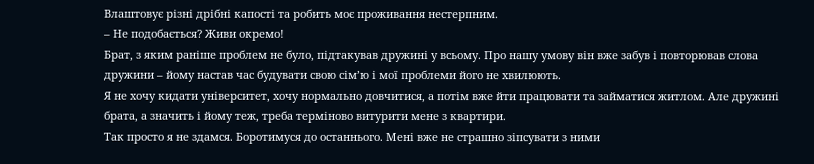Влаштовує різні дрібні капості та робить моє проживання нестерпним.
– Не подобається? Живи окремо!
Брат, з яким раніше проблем не було, підтакував дружині у всьому. Про нашу умову він вже забув і повторював слова дружини – йому настав час будувати свою сім’ю і мої проблеми його не хвилюють.
Я не хочу кидати університет, хочу нормально довчитися, а потім вже йти працювати та займатися житлом. Але дружині брата, а значить і йому теж, треба терміново витурити мене з квартири.
Так просто я не здамся. Боротимуся до останнього. Мені вже не страшно зіпсувати з ними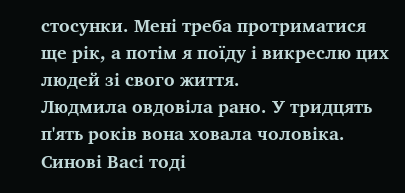стосунки. Мені треба протриматися ще рік, а потім я поїду і викреслю цих людей зі свого життя.
Людмила овдовіла рано. У тридцять п'ять років вона ховала чоловіка. Синові Васі тоді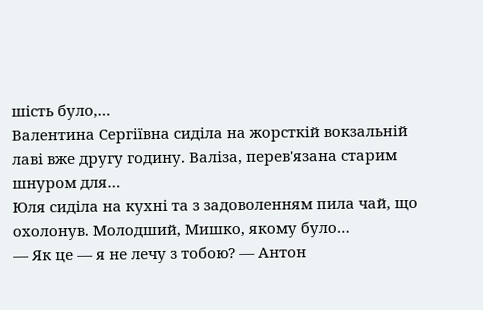шість було,…
Валентина Сергіївна сиділа на жорсткій вокзальній лаві вже другу годину. Валіза, перев'язана старим шнуром для…
Юля сиділа на кухні та з задоволенням пила чай, що охолонув. Молодший, Мишко, якому було…
— Як це — я не лечу з тобою? — Антон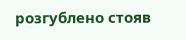розгублено стояв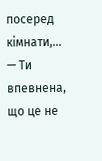посеред кімнати,…
— Ти впевнена, що це не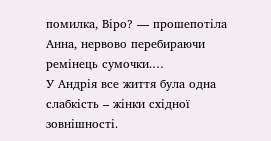помилка, Віро? — прошепотіла Анна, нервово перебираючи ремінець сумочки.…
У Андрія все життя була одна слабкість – жінки східної зовнішності.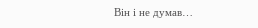Він і не думав…